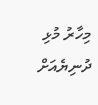މިހާރު މުޅި ދުނިޔެއަށް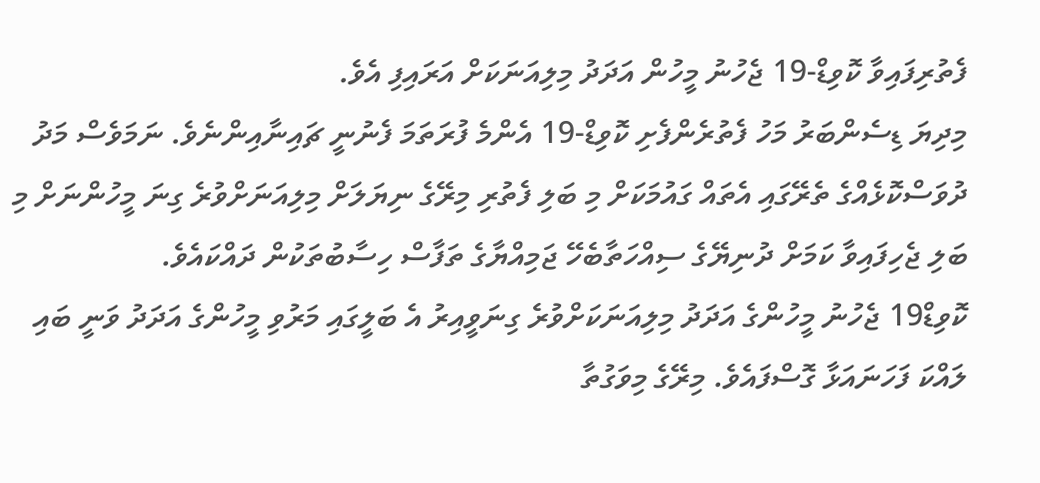ފެތުރިފައިވާ ކޮވިޑް-19 ޖެހުނު މީހުން އަދަދު މިލިއަނަކަށް އަރައިފި އެވެ.
މިދިޔަ ޑިސެންބަރު މަހު ފެތުރެންފެށި ކޮވިޑް-19 އެންމެ ފުރަތަމަ ފެނުނީ ޗައިނާއިންނެވެ. ނަމަވެސް މަދު ދުވަސްކޮޅެއްގެ ތެރޭގައި އެތައް ގައުމަކަށް މި ބަލި ފެތުރި މިރޭގެ ނިޔަލަށް މިލިއަނަށްވުރެ ގިނަ މީހުންނަށް މި ބަލި ޖެހިފައިވާ ކަމަށް ދުނިޔޭގެ ސިއްހަތާބެހޭ ޖަމިއްޔާގެ ތަފާސް ހިސާބުތަކުން ދައްކައެވެ.
ކޮވިޑް19 ޖެހުނު މީހުންގެ އަދަދު މިލިއަނަކަށްވުރެ ގިނަވީއިރު އެ ބަލީގައި މަރުވި މީހުންގެ އަދަދު ވަނީ ބައި ލައްކަ ފަހަނައަޅާ ގޮސްފައެވެ. މިރޭގެ މިވަގުތާ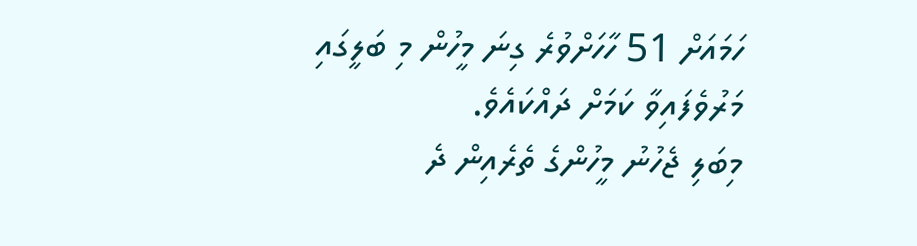ހަމައަށް 51 ހާހަށްވުރެ ގިނަ މީހުން މި ބަލީގައި މަރުވެފައިވާ ކަމަށް ދައްކައެވެ.
މިބަލި ޖެހުނު މީހުންގެ ތެރެއިން ދެ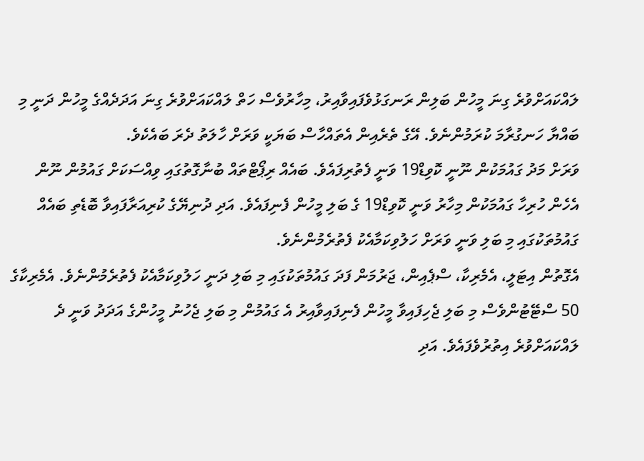ލައްކައަށްވުރެ ގިނަ މީހުން ބަލިން ރަނގަޅުވެފައިވާއިރު، މިހާރުވެސް ހަތް ލައްކައަށްވުރެ ގިނަ އަދަދެއްގެ މީހުން ދަނީ މި ބައްޔާ ހަނގުރާމަ ކުރަމުންނެވެ. އޭގެ ތެރެއިން އެތައްހާސް ބަޔަކީ ވަރަށް ހާލަތު ދެރަ ބައެކެވެ.
ވަރަށް މަދު ގައުމަކުން ނޫނީ ކޮވިޑް19 ވަނީ ފެތުރިފައެވެ. ބައެއް ރިޕޯޓްތައް ބުނާގޮތުގައި ވިއްސަކަށް ގައުމުން ނޫން އެހެން ހުރިހާ ގައުމަކުން މިހާރު ވަނީ ކޮވިޑް19 ގެ ބަލި މީހުން ފެނިފައެވެ. އަދި ދުނިޔޭގެ ކުރިއަރާފައިވާ ބޮޑެތި ބައެއް ގައުމުތަކުގައި މި ބަލި ވަނީ ވަރަށް ހަލުވިކަމާއެކު ފެތުރެމުންނެވެ.
އެގޮތުން އިޓަލީ، އެމެރިކާ، ސްޕެއިން، ޖަރުމަން ފަދަ ގައުމުތަކުގައި މި ބަލި ދަނީ ހަލުވިކަމާއެކު ފެތުރެމުންނެވެ. އެމެރިކާގެ 50 ސްޓޭޓުންވެސް މި ބަލި ޖެހިފައިވާ މީހުން ފެނިފައިވާއިރު އެ ގައުމުން މި ބަލި ޖެހުނު މީހުންގެ އަދަދު ވަނީ ދެ ލައްކައަށްވުރެ އިތުރުވެފައެވެ. އަދި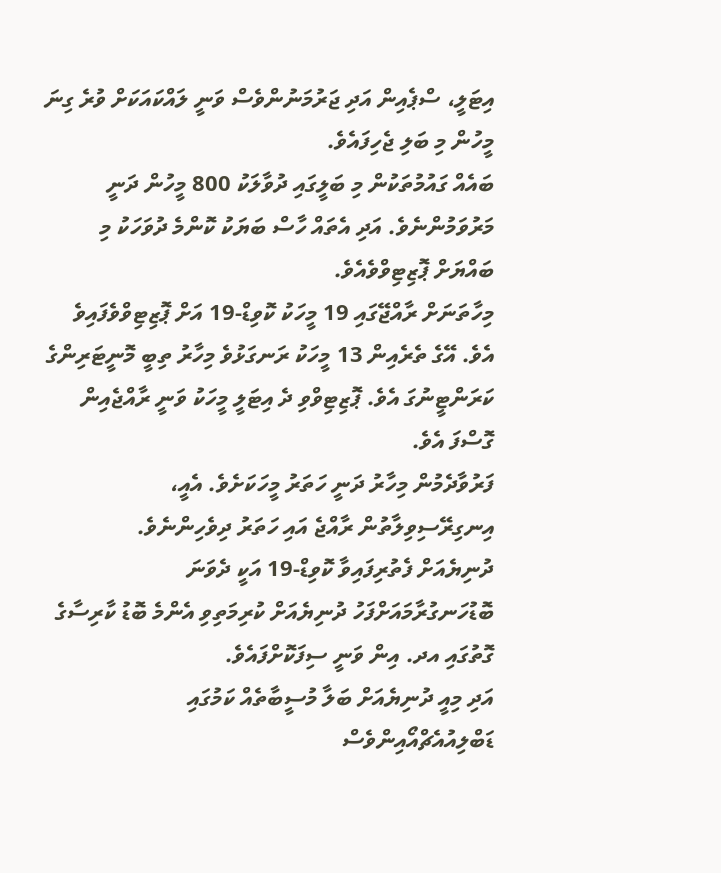އިޓަލީ، ސްޕެއިން އަދި ޖަރުމަނުންވެސް ވަނީ ލައްކައަކަށް ވުރެ ގިނަ މީހުން މި ބަލި ޖެހިފައެވެ.
ބައެއް ގައުމުތަކުން މި ބަލީގައި ދުވާލަކު 800 މީހުން ދަނީ މަރުވަމުންނެވެ. އަދި އެތައް ހާސް ބަޔަކު ކޮންމެ ދުވަހަކު މި ބައްޔަށް ޕޮޒިޓިވްވެއެވެ.
މިހާތަނަށް ރާއްޖޭގައި 19 މީހަކު ކޮވިޑް-19 އަށް ޕޮޒިޓިވްވެފައިވެ އެވެ. އޭގެ ތެރެއިން 13 މީހަކު ރަނގަޅުވެ މިހާރު ތިބީ މޮނީޓަރިންގެ ކަރަންޓީނުގަ އެވެ. ޕޮޒިޓިވްވި ދެ އިޓަލީ މީހަކު ވަނީ ރާއްޖެއިން ގޮސްފަ އެވެ.
ފަރުވާދެމުން މިހާރު ދަނީ ހަތަރު މީހަކަށެވެ. އެއީ، އިނގިރޭސިވިލާތުން ރާއްޖެ އައި ހަތަރު ދިވެހިންނެވެ.
ދުނިޔެއަށް ފެތުރިފައިވާ ކޮވިޑް-19 އަކީ ދެވަނަ ބޮޑުހަނގުރާމައަށްފަހު ދުނިޔެއަށް ކުރިމަތިވި އެންމެ ބޮޑު ކާރިސާގެ ގޮތުގައި އދ. އިން ވަނީ ސިފަކޮށްފައެވެ.
އަދި މިއީ ދުނިޔެއަށް ބަލާ މުސީބާތެއް ކަމުގައި ޑަބްލިއުއެޗްއޯއިންވެސް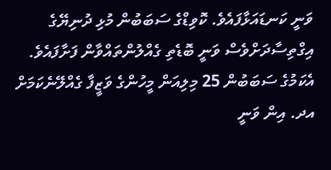ވަނީ ކަނޑައަޅާފައެވެ. ކޮވިޑްގެ ސަބަބުން މުޅި ދުނިޔޭގެ އިގްތިސާދަށްވެސް ވަނީ ބޮޑެތި ގެއްލުންތައްވާން ފަށާފައެވެ.
އެކަމުގެ ސަބަބުން 25 މިލިއަން މީހުންގެ ވަޒީފާ ގެއްލޭނެކަމަށް އދ. އިން ވަނީ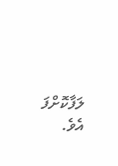ލަފާކޮށްފަ އެވެ.